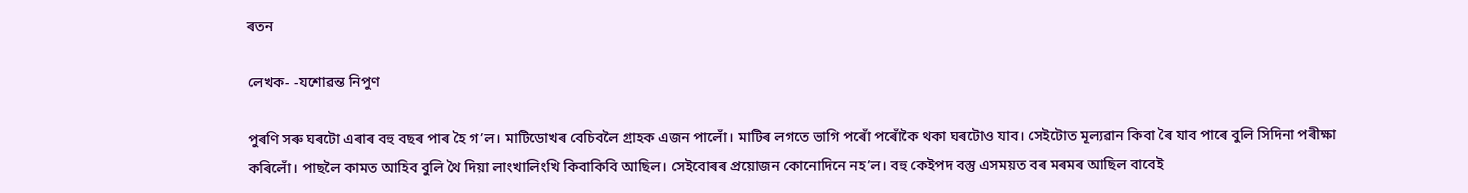ৰতন

লেখক- -যশোৱন্ত নিপুণ

পুৰণি সৰু ঘৰটো এৰাৰ বহু বছৰ পাৰ হৈ গ’ল। মাটিডোখৰ বেচিবলৈ গ্ৰাহক এজন পালোঁ। মাটিৰ লগতে ভাগি পৰোঁ পৰোঁকৈ থকা ঘৰটোও যাব। সেইটোত মূল্যৱান কিবা ৰৈ যাব পাৰে বুলি সিদিনা পৰীক্ষা কৰিলোঁ। পাছলৈ কামত আহিব বুলি থৈ দিয়া লাংখালিংখি কিবাকিবি আছিল। সেইবোৰৰ প্ৰয়োজন কোনোদিনে নহ’ল। বহু কেইপদ বস্তু এসময়ত বৰ মৰমৰ আছিল বাবেই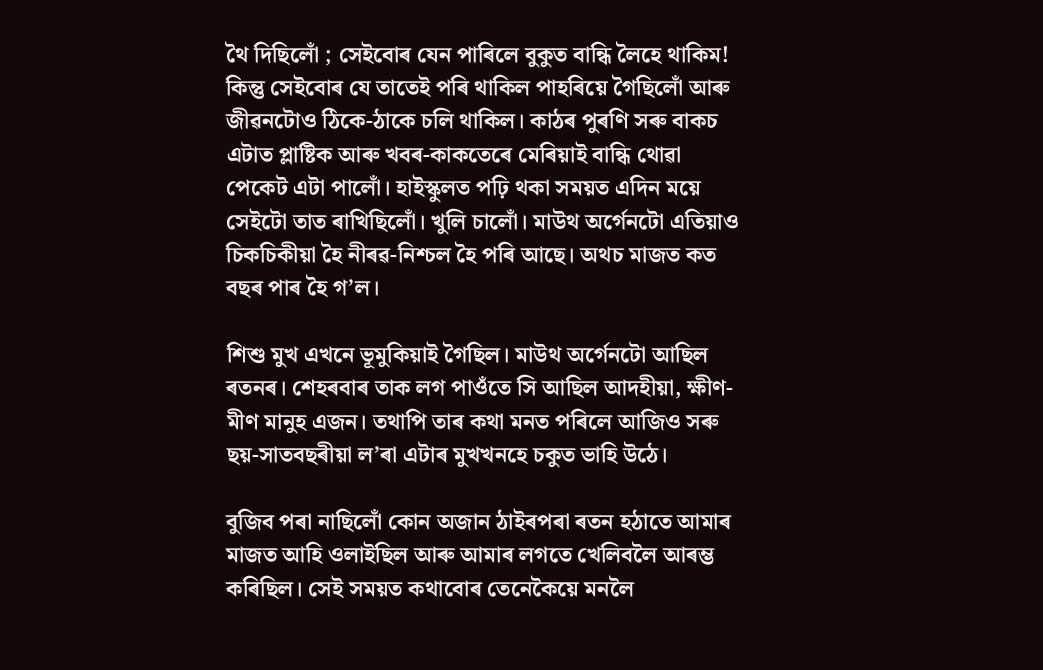থৈ দিছিলোঁ ; সেইবোৰ যেন পাৰিলে বুকুত বান্ধি লৈহে থাকিম! কিন্তু সেইবোৰ যে তাতেই পৰি থাকিল পাহৰিয়ে গৈছিলোঁ আৰু জীৱনটোও ঠিকে-ঠাকে চলি থাকিল। কাঠৰ পুৰণি সৰু বাকচ এটাত প্লাষ্টিক আৰু খবৰ-কাকতেৰে মেৰিয়াই বান্ধি থোৱা পেকেট এটা পালোঁ। হাইস্কুলত পঢ়ি থকা সময়ত এদিন ময়ে সেইটো তাত ৰাখিছিলোঁ। খুলি চালোঁ। মাউথ অৰ্গেনটো এতিয়াও চিকচিকীয়া হৈ নীৰৱ-নিশ্চল হৈ পৰি আছে। অথচ মাজত কত বছৰ পাৰ হৈ গ’ল।

শিশু মুখ এখনে ভূমুকিয়াই গৈছিল। মাউথ অৰ্গেনটো আছিল ৰতনৰ। শেহৰবাৰ তাক লগ পাওঁতে সি আছিল আদহীয়া, ক্ষীণ-মীণ মানুহ এজন। তথাপি তাৰ কথা মনত পৰিলে আজিও সৰু ছয়-সাতবছৰীয়া ল’ৰা এটাৰ মুখখনহে চকুত ভাহি উঠে।

বুজিব পৰা নাছিলোঁ কোন অজান ঠাইৰপৰা ৰতন হঠাতে আমাৰ মাজত আহি ওলাইছিল আৰু আমাৰ লগতে খেলিবলৈ আৰম্ভ কৰিছিল। সেই সময়ত কথাবোৰ তেনেকৈয়ে মনলৈ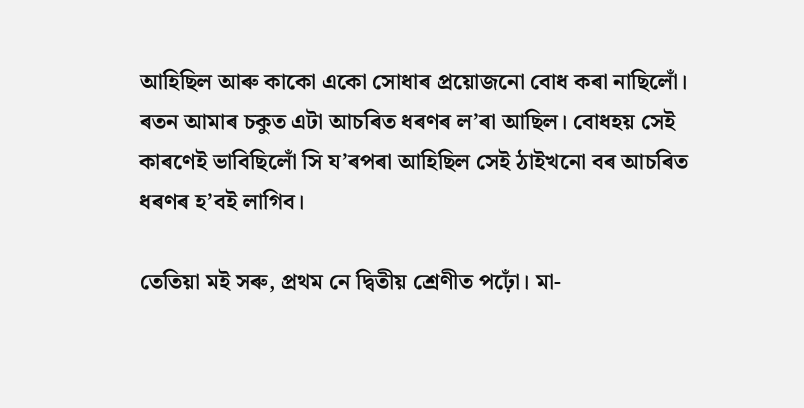আহিছিল আৰু কাকো একো সোধাৰ প্ৰয়োজনো বোধ কৰা নাছিলোঁ। ৰতন আমাৰ চকুত এটা আচৰিত ধৰণৰ ল’ৰা আছিল। বোধহয় সেই কাৰণেই ভাবিছিলোঁ সি য’ৰপৰা আহিছিল সেই ঠাইখনো বৰ আচৰিত ধৰণৰ হ’বই লাগিব।

তেতিয়া মই সৰু, প্ৰথম নে দ্বিতীয় শ্ৰেণীত পঢ়োঁ। মা-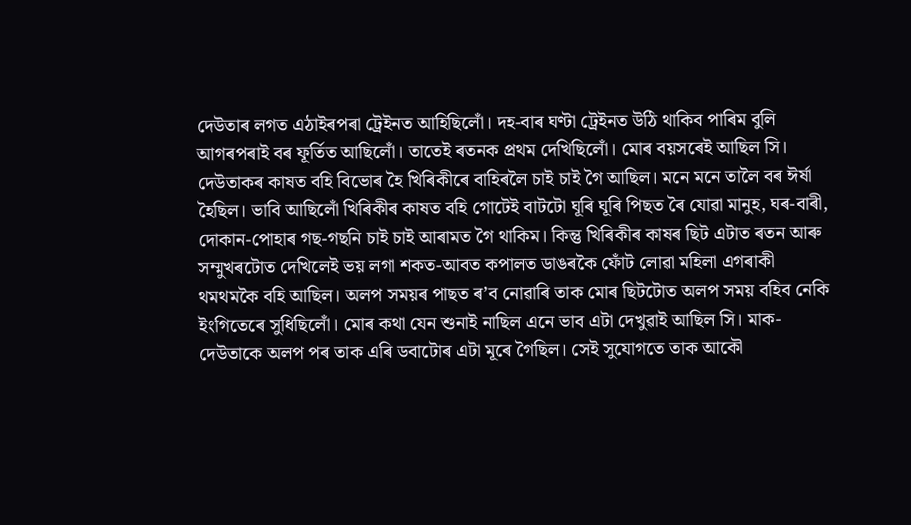দেউতাৰ লগত এঠাইৰপৰা ট্ৰেইনত আহিছিলোঁ। দহ-বাৰ ঘণ্টা ট্ৰেইনত উঠি থাকিব পাৰিম বুলি আগৰপৰাই বৰ ফূৰ্তিত আছিলোঁ। তাতেই ৰতনক প্ৰথম দেখিছিলোঁ। মোৰ বয়সৰেই আছিল সি। দেউতাকৰ কাষত বহি বিভোৰ হৈ খিৰিকীৰে বাহিৰলৈ চাই চাই গৈ আছিল। মনে মনে তালৈ বৰ ঈৰ্ষা হৈছিল। ভাবি আছিলোঁ খিৰিকীৰ কাষত বহি গোটেই বাটটো ঘূৰি ঘূৰি পিছত ৰৈ যোৱা মানুহ, ঘৰ-বাৰী, দোকান-পোহাৰ গছ-গছনি চাই চাই আৰামত গৈ থাকিম। কিন্তু খিৰিকীৰ কাষৰ ছিট এটাত ৰতন আৰু সম্মুখৰটোত দেখিলেই ভয় লগা শকত-আবত কপালত ডাঙৰকৈ ফোঁট লোৱা মহিলা এগৰাকী থমথমকৈ বহি আছিল। অলপ সময়ৰ পাছত ৰ’ব নোৱাৰি তাক মোৰ ছিটটোত অলপ সময় বহিব নেকি ইংগিতেৰে সুধিছিলোঁ। মোৰ কথা যেন শুনাই নাছিল এনে ভাব এটা দেখুৱাই আছিল সি। মাক-দেউতাকে অলপ পৰ তাক এৰি ডবাটোৰ এটা মূৰে গৈছিল। সেই সুযোগতে তাক আকৌ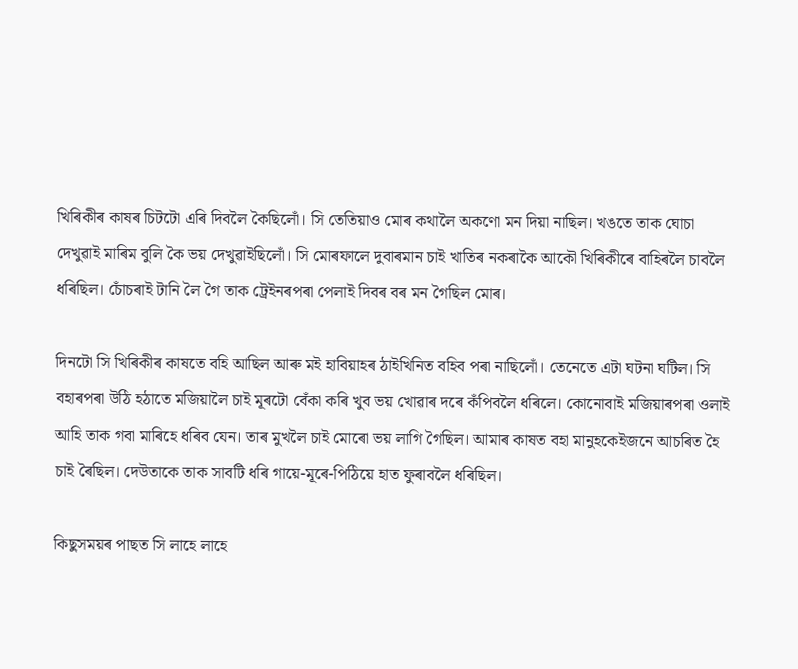খিৰিকীৰ কাষৰ চিটটো এৰি দিবলৈ কৈছিলোঁ। সি তেতিয়াও মোৰ কথালৈ অকণো মন দিয়া নাছিল। খঙতে তাক ঘোচা দেখুৱাই মাৰিম বুলি কৈ ভয় দেখুৱাইছিলোঁ। সি মোৰফালে দুবাৰমান চাই খাতিৰ নকৰাকৈ আকৌ খিৰিকীৰে বাহিৰলৈ চাবলৈ ধৰিছিল। চোঁচৰাই টানি লৈ গৈ তাক ট্ৰেইনৰপৰা পেলাই দিবৰ বৰ মন গৈছিল মোৰ।

দিনটো সি খিৰিকীৰ কাষতে বহি আছিল আৰু মই হাবিয়াহৰ ঠাইখিনিত বহিব পৰা নাছিলোঁ। তেনেতে এটা ঘটনা ঘটিল। সি বহাৰপৰা উঠি হঠাতে মজিয়ালৈ চাই মূৰটো বেঁকা কৰি খুব ভয় খোৱাৰ দৰে কঁপিবলৈ ধৰিলে। কোনোবাই মজিয়াৰপৰা ওলাই আহি তাক গবা মাৰিহে ধৰিব যেন। তাৰ মুখলৈ চাই মোৰো ভয় লাগি গৈছিল। আমাৰ কাষত বহা মানুহকেইজনে আচৰিত হৈ চাই ৰৈছিল। দেউতাকে তাক সাবটি ধৰি গায়ে-মূৰে-পিঠিয়ে হাত ফুৰাবলৈ ধৰিছিল।

কিছুসময়ৰ পাছত সি লাহে লাহে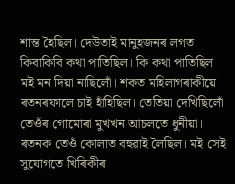শান্ত হৈছিল। দেউতাই মানুহজনৰ লগত কিবাকিবি কথা পাতিছিল। কি কথা পাতিছিল মই মন দিয়া নাছিলোঁ। শকত মহিলাগৰাকীয়ে ৰতনৰফালে চাই হাঁহিছিল। তেতিয়া দেখিছিলোঁ তেওঁৰ গোমোৰা মুখখন আচলতে ধুনীয়া। ৰতনক তেওঁ কোলাত বহুৱাই লৈছিল। মই সেই সুযোগতে খিৰিকীৰ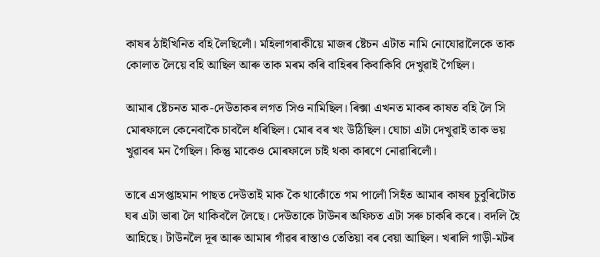কাষৰ ঠাইখিনিত বহি লৈছিলোঁ। মহিলাগৰাকীয়ে মাজৰ ষ্টেচন এটাত নামি নোযোৱালৈকে তাক কোলাত লৈয়ে বহি আছিল আৰু তাক মৰম কৰি বাহিৰৰ কিবাকিবি দেখুৱাই গৈছিল।

আমাৰ ষ্টেচনত মাক-দেউতাকৰ লগত সিও নামিছিল। ৰিক্সা এখনত মাকৰ কাষত বহি লৈ সি মোৰফালে কেনেবাকৈ চাবলৈ ধৰিছিল। মোৰ বৰ খং উঠিছিল। ঘোচা এটা দেখুৱাই তাক ভয় খুৱাবৰ মন গৈছিল। কিন্তু মাকেও মোৰফালে চাই থকা কাৰণে নোৱাৰিলোঁ।

তাৰে এসপ্তাহমান পাছত দেউতাই মাক কৈ থাকোঁতে গম পালোঁ সিহঁত আমাৰ কাষৰ চুবুৰিটোত ঘৰ এটা ভাৰা লৈ থাকিবলৈ লৈছে। দেউতাকে টাউনৰ অফিচত এটা সৰু চাকৰি কৰে। বদলি হৈ আহিছে। টাউনলৈ দূৰ আৰু আমাৰ গাঁৱৰ ৰাস্তাও তেতিয়া বৰ বেয়া আছিল। খৰালি গাড়ী-মটৰ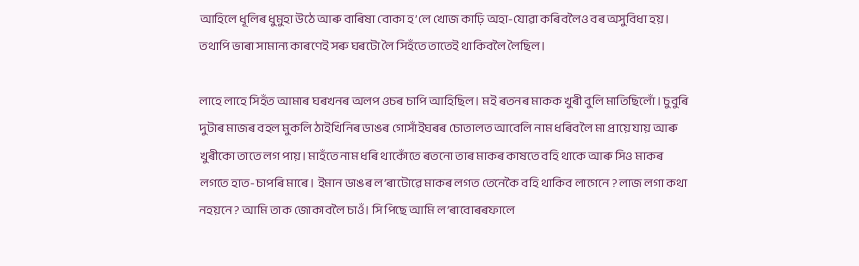আহিলে ধূলিৰ ধুমুহা উঠে আৰু বাৰিষা বোকা হ’লে খোজ কাঢ়ি অহা-যোৱা কৰিবলৈও বৰ অসুবিধা হয়। তথাপি ভাৰা সামান্য কাৰণেই সৰু ঘৰটো লৈ সিহঁতে তাতেই থাকিবলৈ লৈছিল।

লাহে লাহে সিহঁত আমাৰ ঘৰখনৰ অলপ ওচৰ চাপি আহিছিল। মই ৰতনৰ মাকক খুৰী বুলি মাতিছিলোঁ। চুবুৰি দুটাৰ মাজৰ বহল মুকলি ঠাইখিনিৰ ডাঙৰ গোসাঁইঘৰৰ চোতালত আবেলি নাম ধৰিবলৈ মা প্ৰায়ে যায় আৰু খুৰীকো তাতে লগ পায়। মাহঁতে নাম ধৰি থাকোঁতে ৰতনো তাৰ মাকৰ কাষতে বহি থাকে আৰু সিও মাকৰ লগতে হাত-চাপৰি মাৰে। ইমান ডাঙৰ ল’ৰাটোৱে মাকৰ লগত তেনেকৈ বহি থাকিব লাগেনে ? লাজ লগা কথা নহয়নে ? আমি তাক জোকাবলৈ চাওঁ। সি পিছে আমি ল’ৰাবোৰৰফালে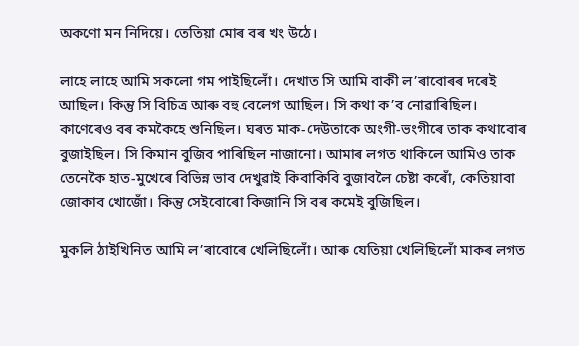অকণো মন নিদিয়ে। তেতিয়া মোৰ বৰ খং উঠে।

লাহে লাহে আমি সকলো গম পাইছিলোঁ। দেখাত সি আমি বাকী ল’ৰাবোৰৰ দৰেই আছিল। কিন্তু সি বিচিত্ৰ আৰু বহু বেলেগ আছিল। সি কথা ক’ব নোৱাৰিছিল। কাণেৰেও বৰ কমকৈহে শুনিছিল। ঘৰত মাক-দেউতাকে অংগী-ভংগীৰে তাক কথাবোৰ বুজাইছিল। সি কিমান বুজিব পাৰিছিল নাজানো। আমাৰ লগত থাকিলে আমিও তাক তেনেকৈ হাত-মুখেৰে বিভিন্ন ভাব দেখুৱাই কিবাকিবি বুজাবলৈ চেষ্টা কৰোঁ, কেতিয়াবা জোকাব খোজোঁ। কিন্তু সেইবোৰো কিজানি সি বৰ কমেই বুজিছিল।

মুকলি ঠাইখিনিত আমি ল’ৰাবোৰে খেলিছিলোঁ। আৰু যেতিয়া খেলিছিলোঁ মাকৰ লগত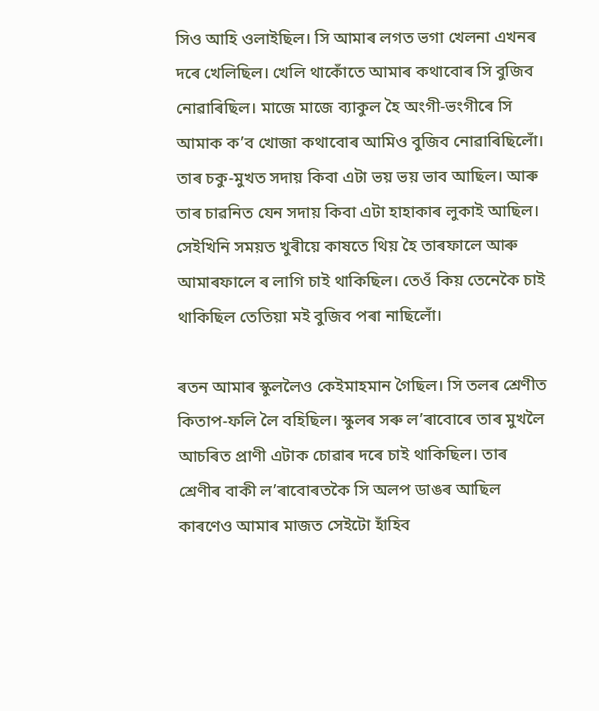সিও আহি ওলাইছিল। সি আমাৰ লগত ভগা খেলনা এখনৰ দৰে খেলিছিল। খেলি থাকোঁতে আমাৰ কথাবোৰ সি বুজিব নোৱাৰিছিল। মাজে মাজে ব্যাকুল হৈ অংগী-ভংগীৰে সি আমাক ক’ব খোজা কথাবোৰ আমিও বুজিব নোৱাৰিছিলোঁ। তাৰ চকু-মুখত সদায় কিবা এটা ভয় ভয় ভাব আছিল। আৰু তাৰ চাৱনিত যেন সদায় কিবা এটা হাহাকাৰ লুকাই আছিল। সেইখিনি সময়ত খুৰীয়ে কাষতে থিয় হৈ তাৰফালে আৰু আমাৰফালে ৰ লাগি চাই থাকিছিল। তেওঁ কিয় তেনেকৈ চাই থাকিছিল তেতিয়া মই বুজিব পৰা নাছিলোঁ।

ৰতন আমাৰ স্কুললৈও কেইমাহমান গৈছিল। সি তলৰ শ্ৰেণীত কিতাপ-ফলি লৈ বহিছিল। স্কুলৰ সৰু ল’ৰাবোৰে তাৰ মুখলৈ আচৰিত প্ৰাণী এটাক চোৱাৰ দৰে চাই থাকিছিল। তাৰ শ্ৰেণীৰ বাকী ল’ৰাবোৰতকৈ সি অলপ ডাঙৰ আছিল কাৰণেও আমাৰ মাজত সেইটো হাঁহিব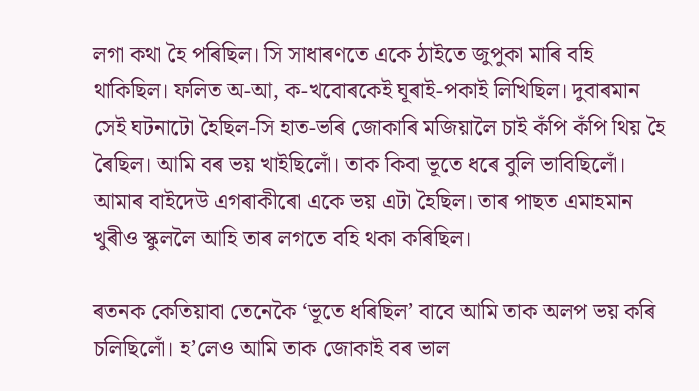লগা কথা হৈ পৰিছিল। সি সাধাৰণতে একে ঠাইতে জুপুকা মাৰি বহি থাকিছিল। ফলিত অ-আ, ক-খবোৰকেই ঘূৰাই-পকাই লিখিছিল। দুবাৰমান সেই ঘটনাটো হৈছিল-সি হাত-ভৰি জোকাৰি মজিয়ালৈ চাই কঁপি কঁপি থিয় হৈ ৰৈছিল। আমি বৰ ভয় খাইছিলোঁ। তাক কিবা ভূতে ধৰে বুলি ভাবিছিলোঁ। আমাৰ বাইদেউ এগৰাকীৰো একে ভয় এটা হৈছিল। তাৰ পাছত এমাহমান খুৰীও স্কুললৈ আহি তাৰ লগতে বহি থকা কৰিছিল।

ৰতনক কেতিয়াবা তেনেকৈ ‘ভূতে ধৰিছিল’ বাবে আমি তাক অলপ ভয় কৰি চলিছিলোঁ। হ’লেও আমি তাক জোকাই বৰ ভাল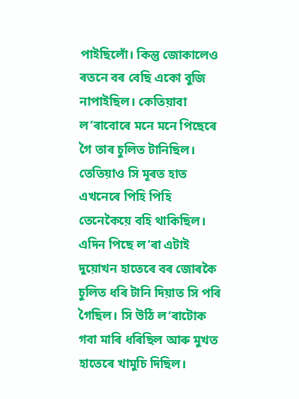পাইছিলোঁ। কিন্তু জোকালেও ৰতনে বৰ বেছি একো বুজি নাপাইছিল। কেতিয়াবা ল’ৰাবোৰে মনে মনে পিছেৰে গৈ তাৰ চুলিত টানিছিল। তেতিয়াও সি মূৰত হাত এখনেৰে পিহি পিহি তেনেকৈয়ে বহি থাকিছিল। এদিন পিছে ল’ৰা এটাই দুয়োখন হাতেৰে বৰ জোৰকৈ চুলিত ধৰি টানি দিয়াত সি পৰি গৈছিল। সি উঠি ল’ৰাটোক গবা মাৰি ধৰিছিল আৰু মুখত হাতেৰে খামুচি দিছিল।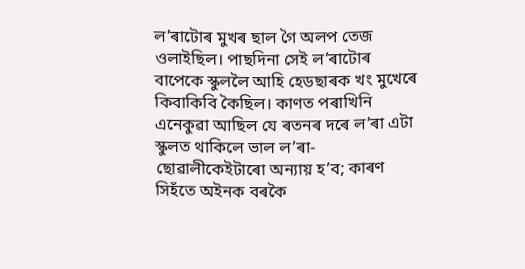ল’ৰাটোৰ মুখৰ ছাল গৈ অলপ তেজ ওলাইছিল। পাছদিনা সেই ল’ৰাটোৰ বাপেকে স্কুললৈ আহি হেডছাৰক খং মুখেৰে কিবাকিবি কৈছিল। কাণত পৰাখিনি এনেকুৱা আছিল যে ৰতনৰ দৰে ল’ৰা এটা স্কুলত থাকিলে ভাল ল’ৰা-ছোৱালীকেইটাৰো অন্যায় হ’ব; কাৰণ সিহঁতে অইনক বৰকৈ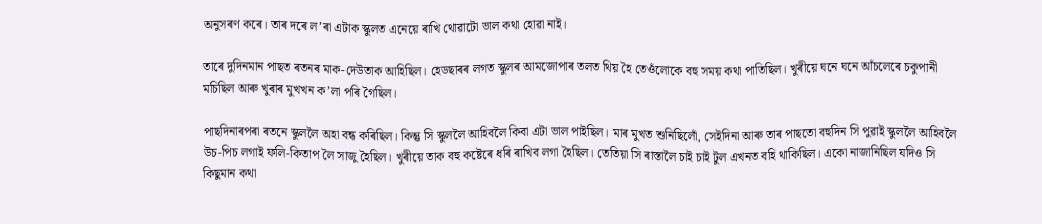অনুসৰণ কৰে। তাৰ দৰে ল’ৰা এটাক স্কুলত এনেয়ে ৰাখি থোৱাটো ভাল কথা হোৱা নাই।

তাৰে দুদিনমান পাছত ৰতনৰ মাক-দেউতাক আহিছিল। হেডছাৰৰ লগত স্কুলৰ আমজোপাৰ তলত থিয় হৈ তেওঁলোকে বহু সময় কথা পাতিছিল। খুৰীয়ে ঘনে ঘনে আঁচলেৰে চকুপানী মচিছিল আৰু খুৰাৰ মুখখন ক’লা পৰি গৈছিল।

পাছদিনাৰপৰা ৰতনে স্কুললৈ অহা বন্ধ কৰিছিল। কিন্তু সি স্কুললৈ আহিবলৈ কিবা এটা ভাল পাইছিল। মাৰ মুখত শুনিছিলোঁ, সেইদিনা আৰু তাৰ পাছতো বহুদিন সি পুৱাই স্কুললৈ আহিবলৈ উচ-পিচ লগাই ফলি-কিতাপ লৈ সাজু হৈছিল। খুৰীয়ে তাক বহু কষ্টেৰে ধৰি ৰাখিব লগা হৈছিল। তেতিয়া সি ৰাস্তালৈ চাই চাই টুল এখনত বহি থাকিছিল। একো নাজানিছিল যদিও সি কিছুমান কথা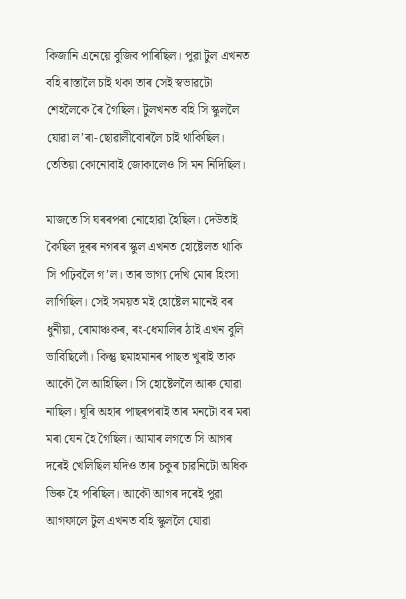কিজানি এনেয়ে বুজিব পাৰিছিল। পুৱা টুল এখনত বহি ৰাস্তালৈ চাই থকা তাৰ সেই স্বভাৱটো শেহলৈকে ৰৈ গৈছিল। টুলখনত বহি সি স্কুললৈ যোৱা ল’ৰা-ছোৱালীবোৰলৈ চাই থাকিছিল। তেতিয়া কোনোবাই জোকালেও সি মন নিদিছিল।

মাজতে সি ঘৰৰপৰা নোহোৱা হৈছিল। দেউতাই কৈছিল দূৰৰ নগৰৰ স্কুল এখনত হোষ্টেলত থাকি সি পঢ়িবলৈ গ’ল। তাৰ ভাগ্য দেখি মোৰ হিংসা লাগিছিল। সেই সময়ত মই হোষ্টেল মানেই বৰ ধুনীয়া, ৰোমাঞ্চকৰ, ৰং-ধেমালিৰ ঠাই এখন বুলি ভাবিছিলোঁ। কিন্তু ছমাহমানৰ পাছত খুৰাই তাক আকৌ লৈ আহিছিল। সি হোষ্টেললৈ আৰু যোৱা নাছিল। ঘূৰি অহাৰ পাছৰপৰাই তাৰ মনটো বৰ মৰা মৰা যেন হৈ গৈছিল। আমাৰ লগতে সি আগৰ দৰেই খেলিছিল যদিও তাৰ চকুৰ চাৱনিটো অধিক ভিৰু হৈ পৰিছিল। আকৌ আগৰ দৰেই পুৱা আগফালে টুল এখনত বহি স্কুললৈ যোৱা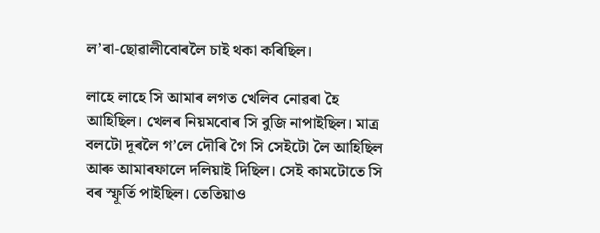ল’ৰা-ছোৱালীবোৰলৈ চাই থকা কৰিছিল।

লাহে লাহে সি আমাৰ লগত খেলিব নোৱৰা হৈ আহিছিল। খেলৰ নিয়মবোৰ সি বুজি নাপাইছিল। মাত্ৰ বলটো দূৰলৈ গ’লে দৌৰি গৈ সি সেইটো লৈ আহিছিল আৰু আমাৰফালে দলিয়াই দিছিল। সেই কামটোতে সি বৰ স্ফূৰ্তি পাইছিল। তেতিয়াও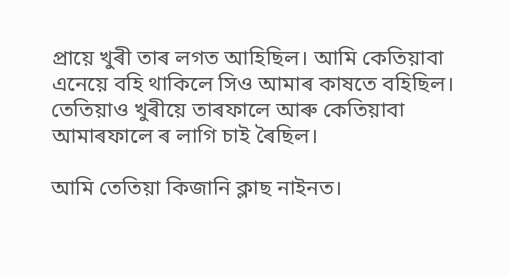প্ৰায়ে খুৰী তাৰ লগত আহিছিল। আমি কেতিয়াবা এনেয়ে বহি থাকিলে সিও আমাৰ কাষতে বহিছিল। তেতিয়াও খুৰীয়ে তাৰফালে আৰু কেতিয়াবা আমাৰফালে ৰ লাগি চাই ৰৈছিল।

আমি তেতিয়া কিজানি ক্লাছ নাইনত।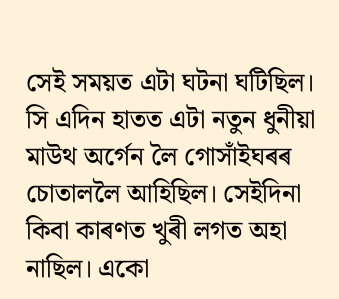সেই সময়ত এটা ঘটনা ঘটিছিল। সি এদিন হাতত এটা নতুন ধুনীয়া মাউথ অৰ্গেন লৈ গোসাঁইঘৰৰ চোতাললৈ আহিছিল। সেইদিনা কিবা কাৰণত খুৰী লগত অহা নাছিল। একো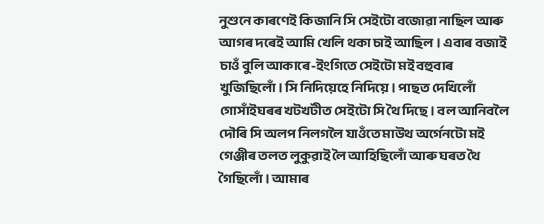নুশুনে কাৰণেই কিজানি সি সেইটো বজোৱা নাছিল আৰু আগৰ দৰেই আমি খেলি থকা চাই আছিল। এবাৰ বজাই চাওঁ বুলি আকাৰে-ইংগিতে সেইটো মই বহুবাৰ খুজিছিলোঁ। সি নিদিয়েহে নিদিয়ে। পাছত দেখিলোঁ গোসাঁইঘৰৰ খটখটীত সেইটো সি থৈ দিছে। বল আনিবলৈ দৌৰি সি অলপ নিলগলৈ যাওঁতে মাউথ অৰ্গেনটো মই গেঞ্জীৰ তলত লুকুৱাই লৈ আহিছিলোঁ আৰু ঘৰত থৈ গৈছিলোঁ। আমাৰ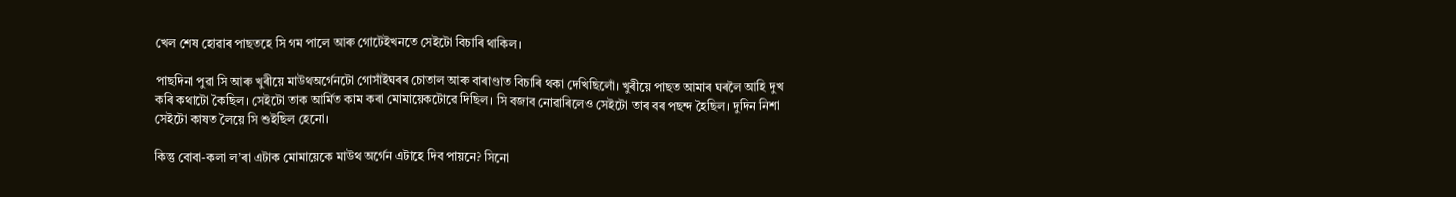খেল শেষ হোৱাৰ পাছতহে সি গম পালে আৰু গোটেইখনতে সেইটো বিচাৰি থাকিল।

পাছদিনা পুৱা সি আৰু খুৰীয়ে মাউথঅৰ্গেনটো গোসাঁইঘৰৰ চোতাল আৰু বাৰাণ্ডাত বিচাৰি থকা দেখিছিলোঁ। খুৰীয়ে পাছত আমাৰ ঘৰলৈ আহি দুখ কৰি কথাটো কৈছিল। সেইটো তাক আৰ্মিত কাম কৰা মোমায়েকটোৱে দিছিল। সি বজাব নোৱাৰিলেও সেইটো তাৰ বৰ পছন্দ হৈছিল। দুদিন নিশা সেইটো কাষত লৈয়ে সি শুইছিল হেনো।

কিন্তু বোবা-কলা ল’ৰা এটাক মোমায়েকে মাউথ অৰ্গেন এটাহে দিব পায়নে? সিনো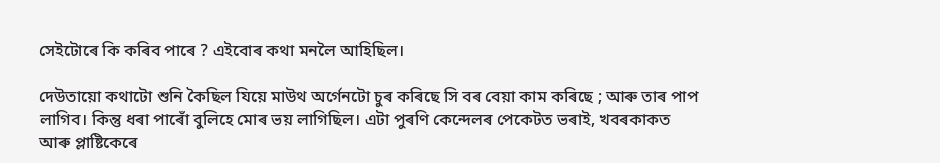সেইটোৰে কি কৰিব পাৰে ? এইবোৰ কথা মনলৈ আহিছিল।

দেউতায়ো কথাটো শুনি কৈছিল যিয়ে মাউথ অৰ্গেনটো চুৰ কৰিছে সি বৰ বেয়া কাম কৰিছে ; আৰু তাৰ পাপ লাগিব। কিন্তু ধৰা পাৰোঁ বুলিহে মোৰ ভয় লাগিছিল। এটা পুৰণি কেন্দেলৰ পেকেটত ভৰাই, খবৰকাকত আৰু প্লাষ্টিকেৰে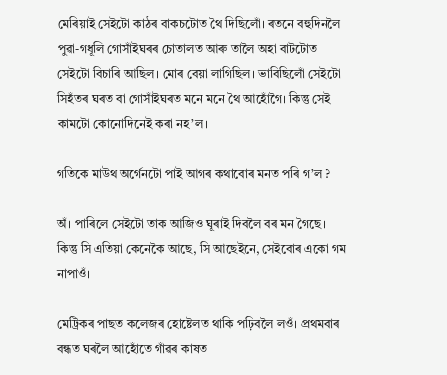মেৰিয়াই সেইটো কাঠৰ বাকচটোত থৈ দিছিলোঁ। ৰতনে বহুদিনলৈ পুৱা-গধূলি গোসাঁইঘৰৰ চোতালত আৰু তালৈ অহা বাটটোত সেইটো বিচাৰি আছিল। মোৰ বেয়া লাগিছিল। ভাবিছিলোঁ সেইটো সিহঁতৰ ঘৰত বা গোসাঁইঘৰত মনে মনে থৈ আহোঁগৈ। কিন্তু সেই কামটো কোনোদিনেই কৰা নহ’ল।

গতিকে মাউথ অৰ্গেনটো পাই আগৰ কথাবোৰ মনত পৰি গ’ল ?

অঁ। পাৰিলে সেইটো তাক আজিও ঘূৰাই দিবলৈ বৰ মন গৈছে। কিন্তু সি এতিয়া কেনেকৈ আছে, সি আছেইনে, সেইবোৰ একো গম নাপাওঁ।

মেট্ৰিকৰ পাছত কলেজৰ হোষ্টেলত থাকি পঢ়িবলৈ লওঁ। প্ৰথমবাৰ বন্ধত ঘৰলৈ আহোঁতে গাঁৱৰ কাষত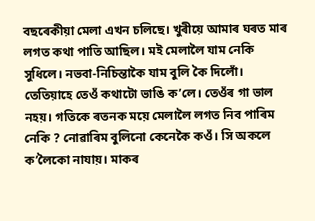বছৰেকীয়া মেলা এখন চলিছে। খুৰীয়ে আমাৰ ঘৰত মাৰ লগত কথা পাতি আছিল। মই মেলালৈ যাম নেকি সুধিলে। নভবা-নিচিন্তাকৈ যাম বুলি কৈ দিলোঁ। তেতিয়াহে তেওঁ কথাটো ভাঙি ক’লে। তেওঁৰ গা ভাল নহয়। গতিকে ৰতনক ময়ে মেলালৈ লগত নিব পাৰিম নেকি ? নোৱাৰিম বুলিনো কেনেকৈ কওঁ। সি অকলে ক’লৈকো নাযায়। মাকৰ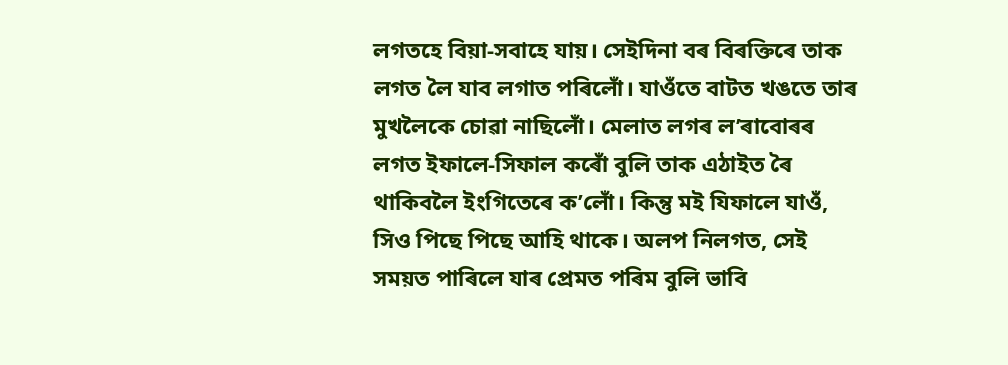লগতহে বিয়া-সবাহে যায়। সেইদিনা বৰ বিৰক্তিৰে তাক লগত লৈ যাব লগাত পৰিলোঁ। যাওঁতে বাটত খঙতে তাৰ মুখলৈকে চোৱা নাছিলোঁ। মেলাত লগৰ ল’ৰাবোৰৰ লগত ইফালে-সিফাল কৰোঁ বুলি তাক এঠাইত ৰৈ থাকিবলৈ ইংগিতেৰে ক’লোঁ। কিন্তু মই যিফালে যাওঁ, সিও পিছে পিছে আহি থাকে। অলপ নিলগত, সেই সময়ত পাৰিলে যাৰ প্ৰেমত পৰিম বুলি ভাবি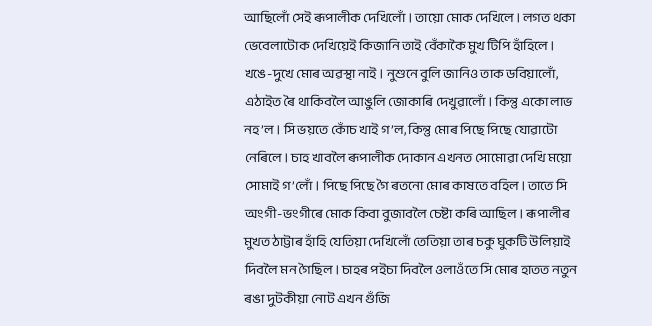আছিলোঁ সেই ৰূপালীক দেখিলোঁ। তায়ো মোক দেখিলে। লগত থকা ভেবেলাটোক দেখিয়েই কিজানি তাই বেঁকাকৈ মুখ টিপি হাঁহিলে। খঙে-দুখে মোৰ অৱস্থা নাই। নুশুনে বুলি জানিও তাক ডবিয়ালোঁ, এঠাইত ৰৈ থাকিবলৈ আঙুলি জোকাৰি দেখুৱালোঁ। কিন্তু একো লাভ নহ’ল। সি ভয়তে কোঁচ খাই গ’ল, কিন্তু মোৰ পিছে পিছে যোৱাটো নেৰিলে। চাহ খাবলৈ ৰূপালীক দোকান এখনত সোমোৱা দেখি ময়ো সোমাই গ’লোঁ। পিছে পিছে গৈ ৰতনো মোৰ কাষতে বহিল। তাতে সি অংগী-ভংগীৰে মোক কিবা বুজাবলৈ চেষ্টা কৰি আছিল। ৰূপালীৰ মুখত ঠাট্টাৰ হাঁহি যেতিয়া দেখিলোঁ তেতিয়া তাৰ চকু ঘুকটি উলিয়াই দিবলৈ মন গৈছিল। চাহৰ পইচা দিবলৈ ওলাওঁতে সি মোৰ হাতত নতুন ৰঙা দুটকীয়া নোট এখন গুঁজি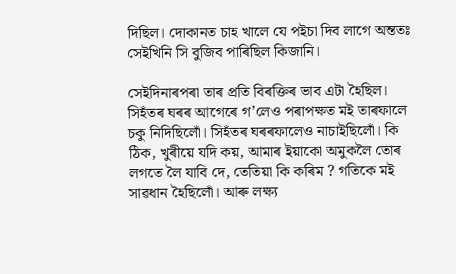দিছিল। দোকানত চাহ খালে যে পইচা দিব লাগে অন্ততঃ সেইখিনি সি বুজিব পাৰিছিল কিজানি।

সেইদিনাৰপৰা তাৰ প্ৰতি বিৰক্তিৰ ভাব এটা হৈছিল। সিহঁতৰ ঘৰৰ আগেৰে গ’লেও পৰাপক্ষত মই তাৰফালে চকু নিদিছিলোঁ। সিহঁতৰ ঘৰৰফালেও নাচাইছিলোঁ। কি ঠিক, খুৰীয়ে যদি কয়, আমাৰ ইয়াকো অমুকলৈ তোৰ লগতে লৈ যাবি দে, তেতিয়া কি কৰিম ? গতিকে মই সাৱধান হৈছিলোঁ। আৰু লক্ষ্য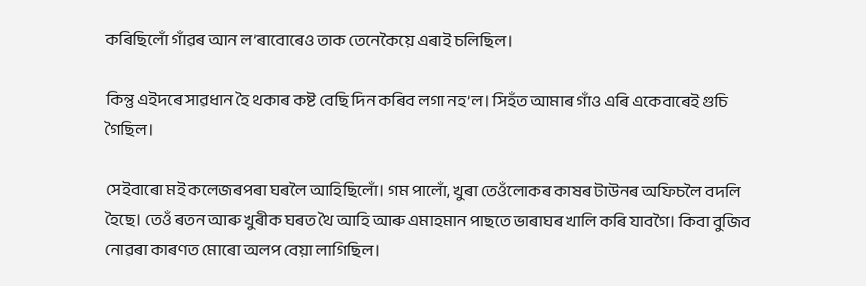কৰিছিলোঁ গাঁৱৰ আন ল’ৰাবোৰেও তাক তেনেকৈয়ে এৰাই চলিছিল।

কিন্তু এইদৰে সাৱধান হৈ থকাৰ কষ্ট বেছি দিন কৰিব লগা নহ’ল। সিহঁত আমাৰ গাঁও এৰি একেবাৰেই গুচি গৈছিল।

সেইবাৰো মই কলেজৰপৰা ঘৰলৈ আহিছিলোঁ। গম পালোঁ, খুৰা তেওঁলোকৰ কাষৰ টাউনৰ অফিচলৈ বদলি হৈছে। তেওঁ ৰতন আৰু খুৰীক ঘৰত থৈ আহি আৰু এমাহমান পাছতে ভাৰাঘৰ খালি কৰি যাবগৈ। কিবা বুজিব নোৱৰা কাৰণত মোৰো অলপ বেয়া লাগিছিল।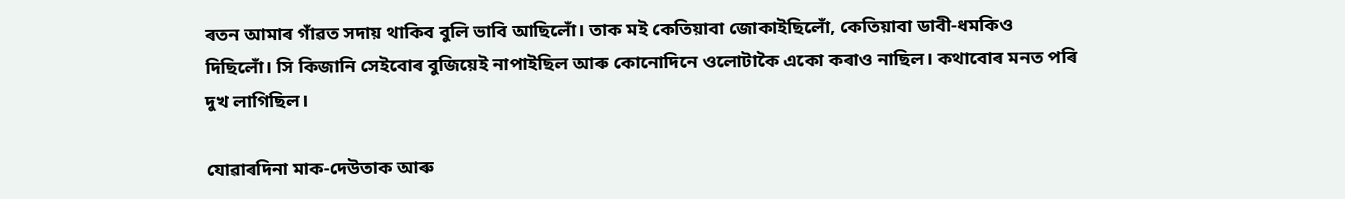ৰতন আমাৰ গাঁৱত সদায় থাকিব বুলি ভাবি আছিলোঁ। তাক মই কেতিয়াবা জোকাইছিলোঁ, কেতিয়াবা ডাবী-ধমকিও দিছিলোঁ। সি কিজানি সেইবোৰ বুজিয়েই নাপাইছিল আৰু কোনোদিনে ওলোটাকৈ একো কৰাও নাছিল। কথাবোৰ মনত পৰি দুখ লাগিছিল।

যোৱাৰদিনা মাক-দেউতাক আৰু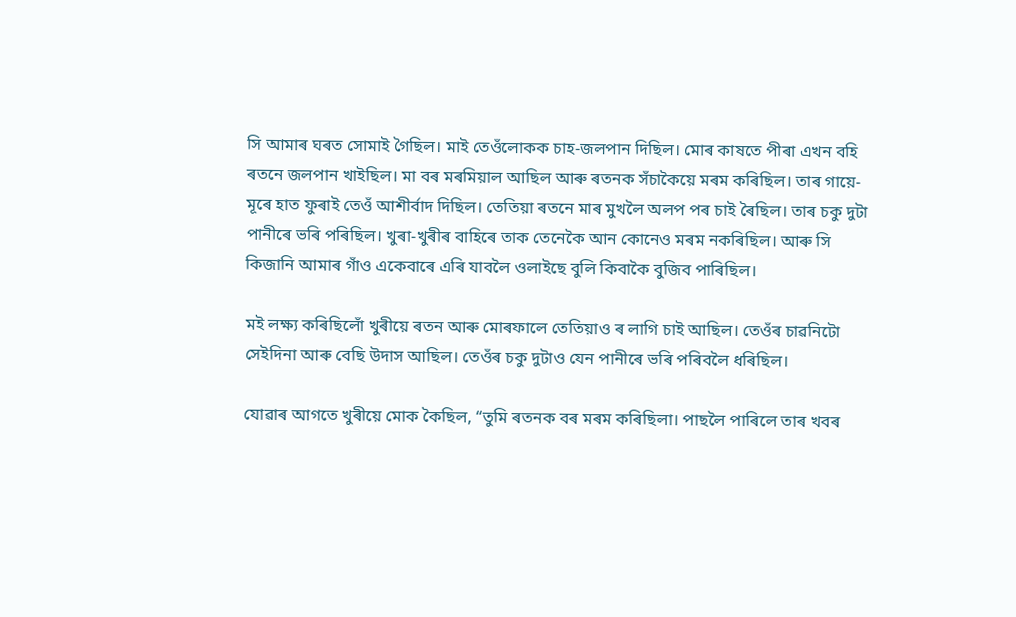সি আমাৰ ঘৰত সোমাই গৈছিল। মাই তেওঁলোকক চাহ-জলপান দিছিল। মোৰ কাষতে পীৰা এখন বহি ৰতনে জলপান খাইছিল। মা বৰ মৰমিয়াল আছিল আৰু ৰতনক সঁচাকৈয়ে মৰম কৰিছিল। তাৰ গায়ে-মূৰে হাত ফুৰাই তেওঁ আশীৰ্বাদ দিছিল। তেতিয়া ৰতনে মাৰ মুখলৈ অলপ পৰ চাই ৰৈছিল। তাৰ চকু দুটা পানীৰে ভৰি পৰিছিল। খুৰা-খুৰীৰ বাহিৰে তাক তেনেকৈ আন কোনেও মৰম নকৰিছিল। আৰু সি কিজানি আমাৰ গাঁও একেবাৰে এৰি যাবলৈ ওলাইছে বুলি কিবাকৈ বুজিব পাৰিছিল।

মই লক্ষ্য কৰিছিলোঁ খুৰীয়ে ৰতন আৰু মোৰফালে তেতিয়াও ৰ লাগি চাই আছিল। তেওঁৰ চাৱনিটো সেইদিনা আৰু বেছি উদাস আছিল। তেওঁৰ চকু দুটাও যেন পানীৰে ভৰি পৰিবলৈ ধৰিছিল।

যোৱাৰ আগতে খুৰীয়ে মোক কৈছিল, “তুমি ৰতনক বৰ মৰম কৰিছিলা। পাছলৈ পাৰিলে তাৰ খবৰ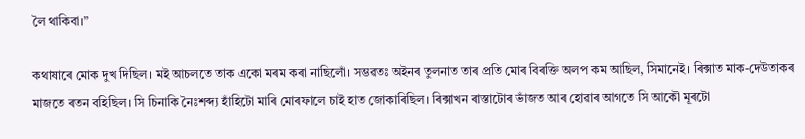লৈ থাকিবা।”

কথাষাৰে মোক দুখ দিছিল। মই আচলতে তাক একো মৰম কৰা নাছিলোঁ। সম্ভৱতঃ অইনৰ তুলনাত তাৰ প্ৰতি মোৰ বিৰক্তি অলপ কম আছিল, সিমানেই। ৰিক্সাত মাক-দেউতাকৰ মাজতে ৰতন বহিছিল। সি চিনাকি নৈঃশব্দ্য হাঁহিটো মাৰি মোৰফালে চাই হাত জোকাৰিছিল। ৰিক্সাখন ৰাস্তাটোৰ ভাঁজত আৰ হোৱাৰ আগতে সি আকৌ মূৰটো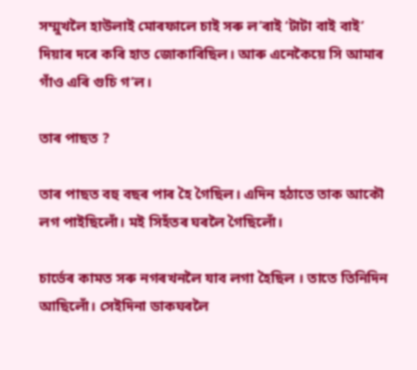সম্মুখলৈ হাউলাই মোৰফালে চাই সৰু ল’ৰাই ‘টাটা বাই বাই’ দিয়াৰ দৰে কৰি হাত জোকাৰিছিল। আৰু এনেকৈয়ে সি আমাৰ গাঁও এৰি গুচি গ’ল।

তাৰ পাছত ?

তাৰ পাছত বহু বছৰ পাৰ হৈ গৈছিল। এদিন হঠাতে তাক আকৌ লগ পাইছিলোঁ। মই সিহঁতৰ ঘৰলৈ গৈছিলোঁ।

চাৰ্ভেৰ কামত সৰু নগৰখনলৈ যাব লগা হৈছিল । তাতে তিনিদিন আছিলোঁ। সেইদিনা ডাকঘৰলৈ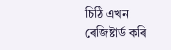চিঠি এখন ৰেজিষ্টাৰ্ড কৰি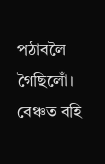পঠাবলৈ গৈছিলোঁ। বেঞ্চত বহি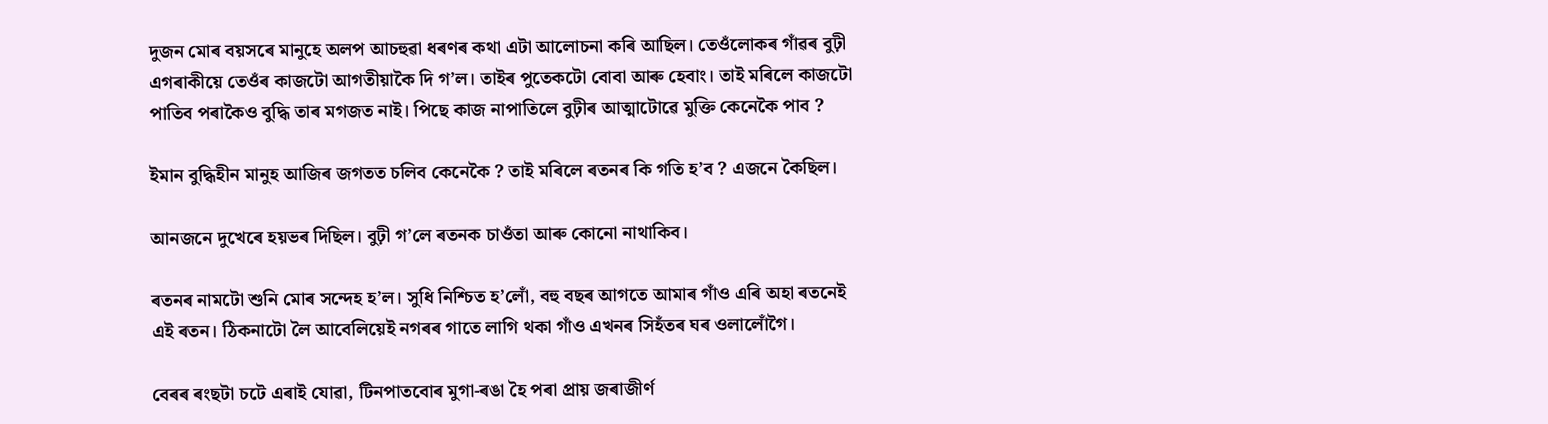দুজন মোৰ বয়সৰে মানুহে অলপ আচহুৱা ধৰণৰ কথা এটা আলোচনা কৰি আছিল। তেওঁলোকৰ গাঁৱৰ বুঢ়ী এগৰাকীয়ে তেওঁৰ কাজটো আগতীয়াকৈ দি গ’ল। তাইৰ পুতেকটো বোবা আৰু হেবাং। তাই মৰিলে কাজটো পাতিব পৰাকৈও বুদ্ধি তাৰ মগজত নাই। পিছে কাজ নাপাতিলে বুঢ়ীৰ আত্মাটোৱে মুক্তি কেনেকৈ পাব ?

ইমান বুদ্ধিহীন মানুহ আজিৰ জগতত চলিব কেনেকৈ ? তাই মৰিলে ৰতনৰ কি গতি হ’ব ? এজনে কৈছিল।

আনজনে দুখেৰে হয়ভৰ দিছিল। বুঢ়ী গ’লে ৰতনক চাওঁতা আৰু কোনো নাথাকিব।

ৰতনৰ নামটো শুনি মোৰ সন্দেহ হ’ল। সুধি নিশ্চিত হ’লোঁ, বহু বছৰ আগতে আমাৰ গাঁও এৰি অহা ৰতনেই এই ৰতন। ঠিকনাটো লৈ আবেলিয়েই নগৰৰ গাতে লাগি থকা গাঁও এখনৰ সিহঁতৰ ঘৰ ওলালোঁগৈ।

বেৰৰ ৰংছটা চটে এৰাই যোৱা, টিনপাতবোৰ মুগা-ৰঙা হৈ পৰা প্ৰায় জৰাজীৰ্ণ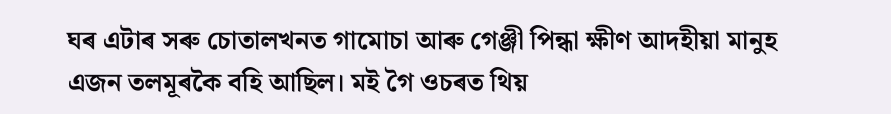ঘৰ এটাৰ সৰু চোতালখনত গামোচা আৰু গেঞ্জী পিন্ধা ক্ষীণ আদহীয়া মানুহ এজন তলমূৰকৈ বহি আছিল। মই গৈ ওচৰত থিয়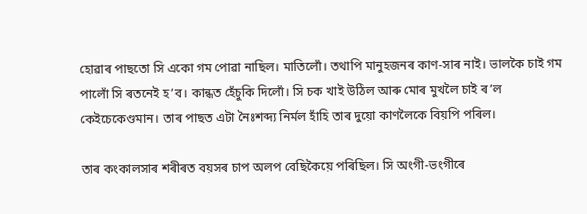হোৱাৰ পাছতো সি একো গম পোৱা নাছিল। মাতিলোঁ। তথাপি মানুহজনৰ কাণ-সাৰ নাই। ভালকৈ চাই গম পালোঁ সি ৰতনেই হ’ব। কান্ধত হেঁচুকি দিলোঁ। সি চক খাই উঠিল আৰু মোৰ মুখলৈ চাই ৰ’ল কেইচেকেণ্ডমান। তাৰ পাছত এটা নৈঃশব্দ্য নিৰ্মল হাঁহি তাৰ দুয়ো কাণলৈকে বিয়পি পৰিল।

তাৰ কংকালসাৰ শৰীৰত বয়সৰ চাপ অলপ বেছিকৈয়ে পৰিছিল। সি অংগী-ভংগীৰে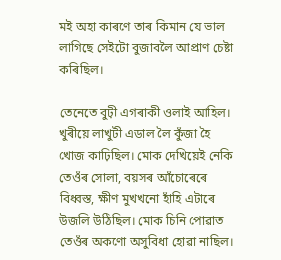মই অহা কাৰণে তাৰ কিমান যে ভাল লাগিছে সেইটো বুজাবলৈ আপ্ৰাণ চেষ্টা কৰিছিল।

তেনেতে বুঢ়ী এগৰাকী ওলাই আহিল। খুৰীয়ে লাখুটী এডাল লৈ কুঁজা হৈ খোজ কাঢ়িছিল। মোক দেখিয়েই নেকি তেওঁৰ সোলা, বয়সৰ আঁচোৰেৰে বিধ্বস্ত, ক্ষীণ মুখখনো হাঁহি এটাৰে উজলি উঠিছিল। মোক চিনি পোৱাত তেওঁৰ অকণো অসুবিধা হোৱা নাছিল।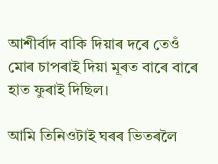আশীৰ্বাদ বাকি দিয়াৰ দৰে তেওঁ মোৰ চাপৰাই দিয়া মূৰত বাৰে বাৰে হাত ফুৰাই দিছিল।

আমি তিনিওটাই ঘৰৰ ভিতৰলৈ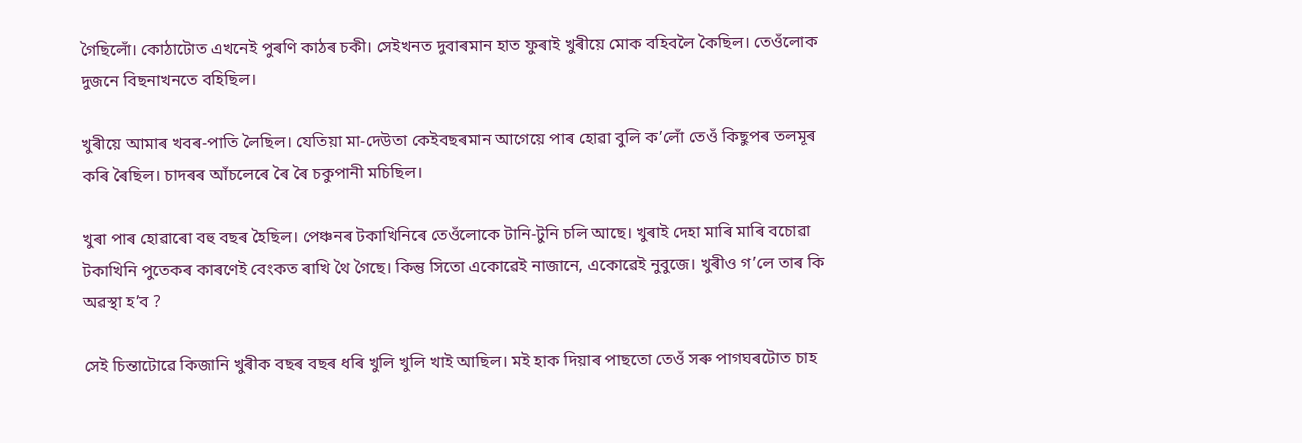গৈছিলোঁ। কোঠাটোত এখনেই পুৰণি কাঠৰ চকী। সেইখনত দুবাৰমান হাত ফুৰাই খুৰীয়ে মোক বহিবলৈ কৈছিল। তেওঁলোক দুজনে বিছনাখনতে বহিছিল।

খুৰীয়ে আমাৰ খবৰ-পাতি লৈছিল। যেতিয়া মা-দেউতা কেইবছৰমান আগেয়ে পাৰ হোৱা বুলি ক’লোঁ তেওঁ কিছুপৰ তলমূৰ কৰি ৰৈছিল। চাদৰৰ আঁচলেৰে ৰৈ ৰৈ চকুপানী মচিছিল।

খুৰা পাৰ হোৱাৰো বহু বছৰ হৈছিল। পেঞ্চনৰ টকাখিনিৰে তেওঁলোকে টানি-টুনি চলি আছে। খুৰাই দেহা মাৰি মাৰি বচোৱা টকাখিনি পুতেকৰ কাৰণেই বেংকত ৰাখি থৈ গৈছে। কিন্তু সিতো একোৱেই নাজানে, একোৱেই নুবুজে। খুৰীও গ’লে তাৰ কি অৱস্থা হ’ব ?

সেই চিন্তাটোৱে কিজানি খুৰীক বছৰ বছৰ ধৰি খুলি খুলি খাই আছিল। মই হাক দিয়াৰ পাছতো তেওঁ সৰু পাগঘৰটোত চাহ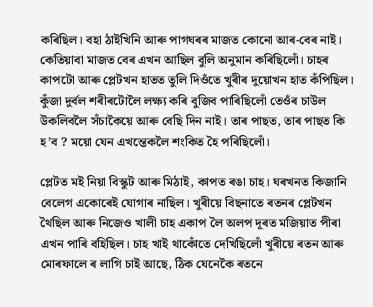কৰিছিল। বহা ঠাইখিনি আৰু পাগঘৰৰ মাজত কোনো আৰ-বেৰ নাই। কেতিয়াবা মাজত বেৰ এখন আছিল বুলি অনুমান কৰিছিলোঁ। চাহৰ কাপটো আৰু প্লেটখন হাতত তুলি দিওঁতে খুৰীৰ দুয়োখন হাত কঁপিছিল। কুঁজা দুৰ্বল শৰীৰটোলৈ লক্ষ্য কৰি বুজিব পাৰিছিলোঁ তেওঁৰ চাউল উকলিবলৈ সঁচাকৈয়ে আৰু বেছি দিন নাই। তাৰ পাছত, তাৰ পাছত কি হ’ব ? ময়ো যেন এখন্তেকলৈ শংকিত হৈ পৰিছিলোঁ।

প্লেটত মই নিয়া বিস্কুট আৰু মিঠাই, কাপত ৰঙা চাহ। ঘৰখনত কিজানি বেলেগ একোৰেই যোগাৰ নাছিল। খুৰীয়ে বিছনাতে ৰতনৰ প্লেটখন থৈছিল আৰু নিজেও খালী চাহ একাপ লৈ অলপ দূৰত মজিয়াত পীৰা এখন পাৰি বহিছিল। চাহ খাই থাকোঁতে দেখিছিলোঁ খুৰীয়ে ৰতন আৰু মোৰফালে ৰ লাগি চাই আছে, ঠিক যেনেকৈ ৰতনে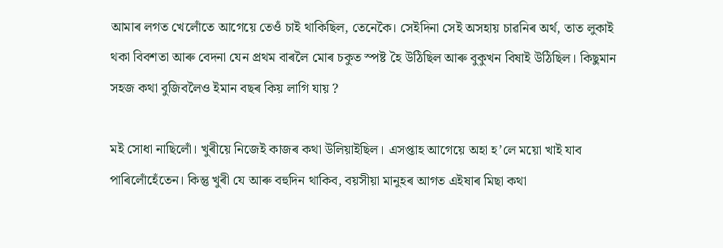আমাৰ লগত খেলোঁতে আগেয়ে তেওঁ চাই থাকিছিল, তেনেকৈ। সেইদিনা সেই অসহায় চাৱনিৰ অৰ্থ, তাত লুকাই থকা বিবশতা আৰু বেদনা যেন প্ৰথম বাৰলৈ মোৰ চকুত স্পষ্ট হৈ উঠিছিল আৰু বুকুখন বিষাই উঠিছিল। কিছুমান সহজ কথা বুজিবলৈও ইমান বছৰ কিয় লাগি যায় ?

মই সোধা নাছিলোঁ। খুৰীয়ে নিজেই কাজৰ কথা উলিয়াইছিল। এসপ্তাহ আগেয়ে অহা হ’লে ময়ো খাই যাব পাৰিলোঁহেঁতেন। কিন্তু খুৰী যে আৰু বহুদিন থাকিব, বয়সীয়া মানুহৰ আগত এইষাৰ মিছা কথা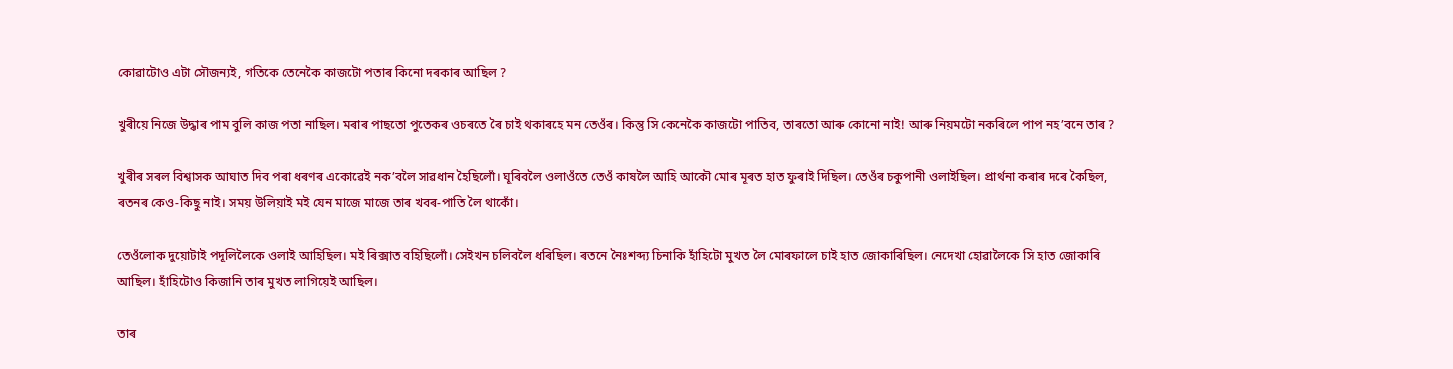কোৱাটোও এটা সৌজন্যই, গতিকে তেনেকৈ কাজটো পতাৰ কিনো দৰকাৰ আছিল ?

খুৰীয়ে নিজে উদ্ধাৰ পাম বুলি কাজ পতা নাছিল। মৰাৰ পাছতো পুতেকৰ ওচৰতে ৰৈ চাই থকাৰহে মন তেওঁৰ। কিন্তু সি কেনেকৈ কাজটো পাতিব, তাৰতো আৰু কোনো নাই! আৰু নিয়মটো নকৰিলে পাপ নহ’বনে তাৰ ?

খুৰীৰ সৰল বিশ্বাসক আঘাত দিব পৰা ধৰণৰ একোৱেই নক’বলৈ সাৱধান হৈছিলোঁ। ঘূৰিবলৈ ওলাওঁতে তেওঁ কাষলৈ আহি আকৌ মোৰ মূৰত হাত ফুৰাই দিছিল। তেওঁৰ চকুপানী ওলাইছিল। প্ৰাৰ্থনা কৰাৰ দৰে কৈছিল, ৰতনৰ কেও-কিছু নাই। সময় উলিয়াই মই যেন মাজে মাজে তাৰ খবৰ-পাতি লৈ থাকোঁ।

তেওঁলোক দুয়োটাই পদূলিলৈকে ওলাই আহিছিল। মই ৰিক্সাত বহিছিলোঁ। সেইখন চলিবলৈ ধৰিছিল। ৰতনে নৈঃশব্দ্য চিনাকি হাঁহিটো মুখত লৈ মোৰফালে চাই হাত জোকাৰিছিল। নেদেখা হোৱালৈকে সি হাত জোকাৰি আছিল। হাঁহিটোও কিজানি তাৰ মুখত লাগিয়েই আছিল।

তাৰ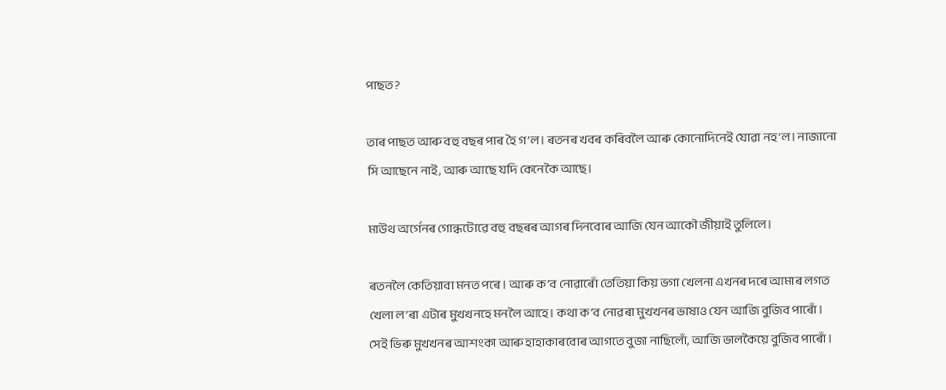পাছত ?

তাৰ পাছত আৰু বহু বছৰ পাৰ হৈ গ’ল। ৰতনৰ খবৰ কৰিবলৈ আৰু কোনোদিনেই যোৱা নহ’ল। নাজানো সি আছেনে নাই, আৰু আছে যদি কেনেকৈ আছে।

মাউথ অৰ্গেনৰ গোন্ধটোৱে বহু বছৰৰ আগৰ দিনবোৰ আজি যেন আকৌ জীয়াই তুলিলে।

ৰতনলৈ কেতিয়াবা মনত পৰে। আৰু ক’ব নোৱাৰোঁ তেতিয়া কিয় ভগা খেলনা এখনৰ দৰে আমাৰ লগত খেলা ল’ৰা এটাৰ মুখখনহে মনলৈ আহে। কথা ক’ব নোৱৰা মুখখনৰ ভাষাও যেন আজি বুজিব পাৰোঁ। সেই ভিৰু মুখখনৰ আশংকা আৰু হাহাকাৰবোৰ আগতে বুজা নাছিলোঁ, আজি ভালকৈয়ে বুজিব পাৰোঁ।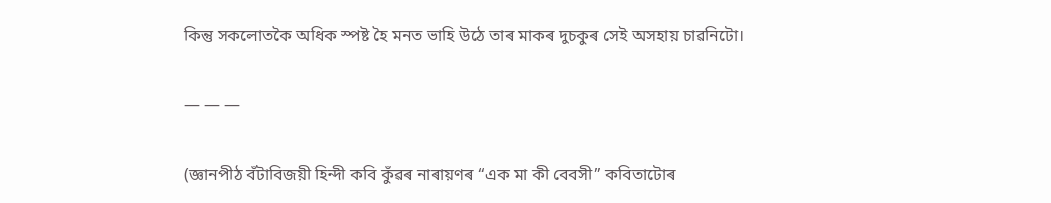কিন্তু সকলোতকৈ অধিক স্পষ্ট হৈ মনত ভাহি উঠে তাৰ মাকৰ দুচকুৰ সেই অসহায় চাৱনিটো।

— — —

(জ্ঞানপীঠ বঁটাবিজয়ী হিন্দী কবি কুঁৱৰ নাৰায়ণৰ “এক মা কী বেবসী” কবিতাটোৰ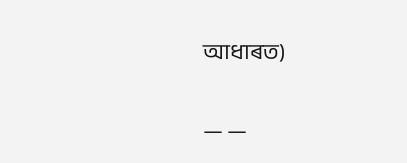আধাৰত)

— —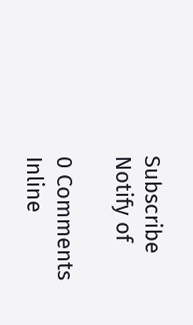Subscribe
Notify of

0 Comments
Inline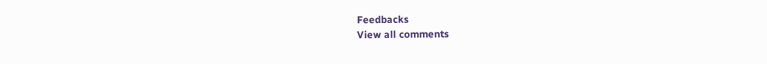Feedbacks
View all comments